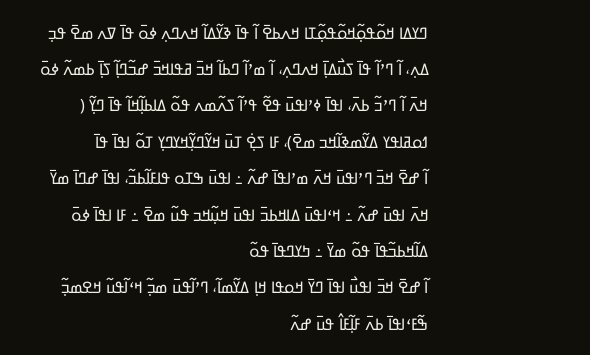ߣߌߡߊ ߞߋ߬ߟߋ߲߬ߞߋ߬ߟߋ߲߬ߠߊ ߞߍߕߐ߫ ߊ߬ ߟߊ߫ ߢߌ߬ߡߊ߬ ߞߍߣߍ߲ ߦߋ߫ ߟߊ߫ ߜߍ ߘߐ߫ ߟߏ߲ ߡߍ߲، ߊ߬ ߣߴߊ߬ ߟߊ߫ ߖߎ߯ߡߊ߲߫ ߞߍߣߍ߲، ߊ߬ ߘߴߊ߬ ߣߕߊ߬ ߞߏ߫ ߥߟߊߞߏ߫ ߝߏ߬ߣߊ߲߬ ߖߊ߲߫ ߕߘߍ߬ ߦߋ߫ ߞߍ߫ ߊ߬ ߣߴߏ߬ ߕߍ߫، ߊߟߊ߫ ߦߴߊߟߎ߫ ߟߐ߬ ߟߴߊ߬ ߖߍ߬ߘߍ ߟߋ߬ ߡߊߕߊ߲߬ߞߊ߬ ߟߊ߫ ߣߌ߲߬ ( ߗߋߥߊߟߌ ߡߌ߬ߘߢߊ߬ߞߏ ߘߐ߫)، ߓߊ ߖߐ߲߭ ߠߎ߫ ߞߌ߬ߣߌ߲߬ߞߌߣߌ߲ ߠߋ߬ ߊߟߊ߫ ߟߊ߫
ߊ߬ ߝߐ߫ ߞߏ߫ ߣߴߊߟߎ߫ ߞߍ߫ ߘߴߊߟߊ߫ ߝߍ߬ ߸ ߊߟߎ߫ ߒߠߋ ߟߊߓߊ߬ߕߏ߬، ߊߟߊ߫ ߝߣߊ߫ ߘߌ߫ ߞߍ߫ ߊߟߎ߫ ߝߍ߬ ߸ ߞߵߊߟߎ߫ ߡߊߞߕߏ߫ ߊߟߎ߫ ߞߎ߲߬ߞߏ ߟߎ߬ ߘߐ߫ ߸ ߓߊ ߊߟߊ߫ ߦߋ߫ ߡߊ߬ߞߕߏ߬ߟߊ߫ ߟߋ߬ ߘߌ߫ ߸ ߤߌߣߟߊ߫ ߟߋ߬
ߊ߬ ߝߐ߫ ߞߏ߫ ߊߟߎ߯ ߊߟߊ߫ ߣߌ߫ ߞߋߟߊ ߞߊ߲ ߡߌ߬ߘߊ߬، ߣߴߊ߬ߟߎ߫ ߘߏ߲߬ ߞߵߊ߬ߟߎ߬ ߞߐߘߏ߲߬ ߒ߬ߓߵߊߟߊ߫ ߕߍ߫ ߓߊ߲߬ߓߊ߮ ߟߎ߫ ߝߍ߬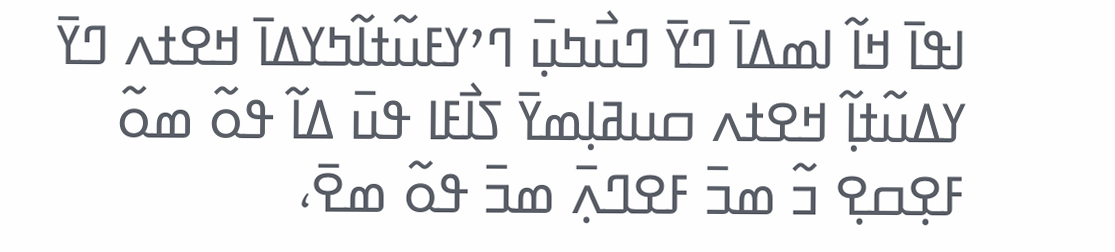ߊߟߊ߫ ߞߊ߬ ߊߘߡߊ߫ ߣߌ߫ ߣߎ߯ߤߎ߲߫ ߣߴߌߓߎ߬ߙߊ߬ߤߌߡߊ߫ ߞߐߙߍ ߣߌ߫ ߌߡߎ߬ߙߊ߲߬ ߞߐߙߍ ߛߎߥߊ߲ߘߌ߫ ߖߊ߯ߓߊ ߟߎ߫ ߡߊ߬ ߟߋ߬ ߘߋ߬
ߓߐ߲ߛߐ߲ ߏ߬ ߘߏ߫ ߓߐߣߍ߲߫ ߘߏ߫ ߟߋ߬ ߘߐ߫،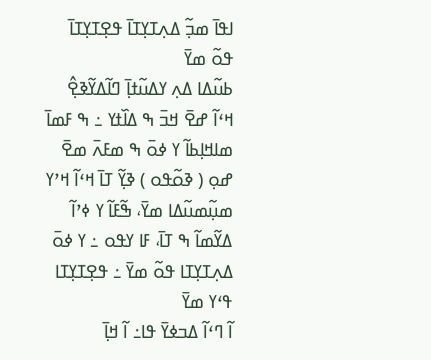ߊߟߊ߫ ߘߏ߲߬ ߡߍ߲ߠߌ߲ߠߊ߫ ߟߐ߲ߠߌ߲ߠߊ߫ ߟߋ߬ ߘߌ߫
ߕߎ߬ߡߊ ߡߍ߲ ߌߡߎ߬ߙߊ߲߫ ߣߊ߬ߡߌ߬ߢߐ߲߮ ߞߵߊ߬ ߝߐ߫ ߞߏ߫ ߒ ߡߊ߰ߙߌ ߸ ߒ ߓߘߊ߫ ߘߊߞߊ߲ߕߊ߬ ߌ ߦߋ߫ ߒ ߘߓߍ߫ ߘߐ߫ ߝߋ߲ ( ߢߋ߬ߟߋ ) ߢߌ߲߬ ߠߊ߫ ߞߵߊ߬ ߞߴߌ ߘߎ߲߬ߘߎ߬ߡߊ ߘߌ߫، ߒ߬ߓߊ߬ ߌ ߦߴߊ߬ ߡߌ߬ߘߊ߬ ߒ ߠߊ߫، ߓߊ ߌߟߋ ߸ ߌ ߦߋ߫ ߡߍ߲ߠߌ߲ߠߊ ߟߋ߬ ߘߌ߫ ߸ ߟߐ߲ߠߌ߲ߠߊ ߟߵߌ ߘߌ߫
ߊ߬ ߣߵߊ߬ ߡߏߦߌ߫ ߟߊ߸ ߊ߬ ߞߊ߲߫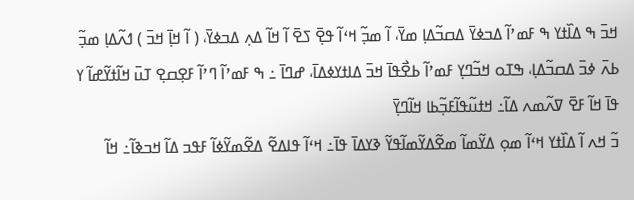ߞߏ߫ ߒ ߡߊ߰ߙߌ ߒ ߓߘߴߊ߬ ߡߏߦߌ߫ ߡߛߏ߬ߡߊ߲ ߘߌ߫، ߊ߬ ߘߏ߲߬ ߞߵߊ߬ ߟߐ߲߫ ߖߐ߫ ߊ߬ ߞߊ߬ ߡߍ߲ ߡߏߦߌ߫، ( ߊ߬ ߞߊ߲߫ ߞߏ߫ ) ߗߍ߬ߡߊ߲ ߘߏ߲߬ ߕߍ߫ ߦߏ߫ ߡߛߏ߬ߡߊ߲، ߒߠߋ ߞߏ߬ߣߌ߲ ߓߘߴߊ߬ ߕߐ߯ߟߊ߫ ߞߏ߫ ߡߊߙߌߦߡߊ߫، ߝߣߊ߫ ߸ ߒ ߓߘߴߊ߬ ߣߴߊ߬ ߓߐ߲ߛߐ߲ ߠߎ߫ ߞߊ߬ߙߌ߬ߝߊ߬ ߌ ߟߊ߫ ߞߊ߬ ߓߐ߫ ߜߍ߬ߘߍ ߡߊ߬߸ ߞߙߎ߬ߟߊ߬ߓߏ߲߬ߕߊ ߞߊ߬ߣߌ߲߫
ߏ߬ ߞߍ ߊ߬ ߡߊ߰ߙߌ ߞߵߊ߬ ߘߋ߲ ߡߌ߬ߘߊ߬ ߘߐ߬ߡߌ߬ߘߊ߬ߟߌ߬ ߢߌߡߊ߫ ߟߊ߫߸ ߞߵߊ߬ ߟߊߡߐ߬ ߡߐ߬ߘߌ߬ߦߊ߬ ߓߟߏ ߡߊ߬ ߞߏߢߊ߬߸ ߞߊ߬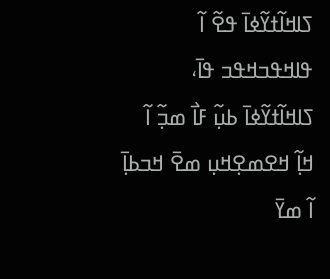ߖߊߞߊ߬ߙߌ߬ߦߊ߫ ߟߐ߬ ߊ߬ ߟߊߞߟߏߞߟߏ ߟߊ߫، ߖߊߞߊ߬ߙߌ߬ߦߊ߫ ߕߎ߲߬ ߓߊ߯ ߘߏ߲߬ ߊ߬ ߞߊ߲߬ ߞߐߘߐ߲ߞߎ߲ ߘߐ߫ ߞߏߕߊ߲߫ ߊ߬ ߘߌ߫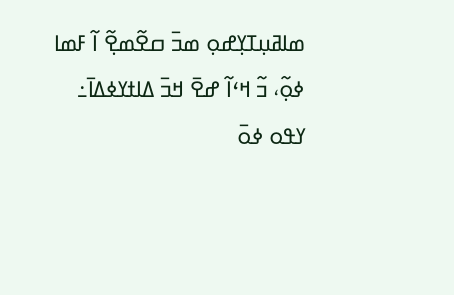ߘߊߥߎ߲ߠߌ߲ߝߋ߲ ߘߏ߫ ߛߐ߬ߘߐ߲߬ ߊ߬ ߓߘߊ ߦߋ߲߬، ߏ߬ ߞߵߊ߬ ߝߐ߫ ߞߏ߫ ߡߊߙߌߦߡߊ߫߸ ߌߟߋ ߦߋ߫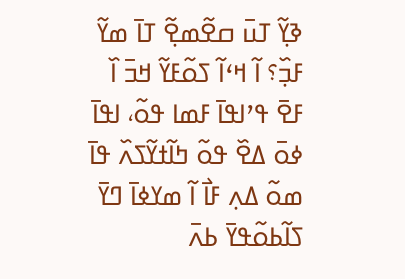ߢߌ߲߬ ߠߎ߫ ߛߐ߬ߘߐ߲߬ ߠߊ߫ ߘߌ߬ ߓߏ߲߰؟ ߊ߬ ߞߵߊ߬ ߖߋ߬ߓߌ߬ ߞߏ߫ ߊ߰ ߓߐ߫ ߟߴߊߟߊ߫ ߓߘߊ ߟߋ߬، ߊߟߊ߫ ߦߋ߫ ߡߐ߰ ߟߋ߬ ߤߊ߬ߙߌ߬ߖߍ߰ ߟߊ߫ ߘߋ߬ ߡߍ߲ ߓߊ߯ ߊ߬ ߘߌߦߊ߫ ߣߌ߫ ߖߊ߬ߕߋ߬ߟߌ߫ ߕߍ߫